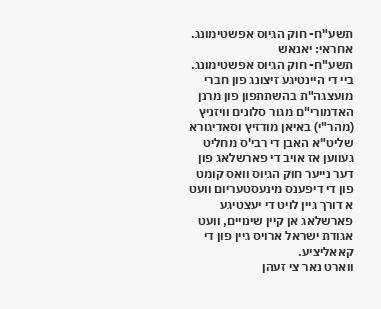תשע"ח- חוק הגיוס אפשטימונג.
אחראי: יאנאש
תשע"ח- חוק הגיוס אפשטימונג.
ביי די היינטיגע זיצונג פון חברי מועצגה"ת בהשתתפון פון מרנן האדמורי"ם מגור סלונים וויזניץ (מהר"י) באיאן מודזיץ וסאדיגורא שליט"א האבן די רבי'ס מחליט געווען אז אויב די פארשלאג פון דער נייער חוק הגיוס וואס קומט פון די דיפענס מינעסטעריום וועט א דורך גיין לויט די יעצטיגע פארשלאג אן קיין שינויים, וועט אגודת ישראל ארויס גיין פון די קאאליציע.
ווארט נאר צי זעהן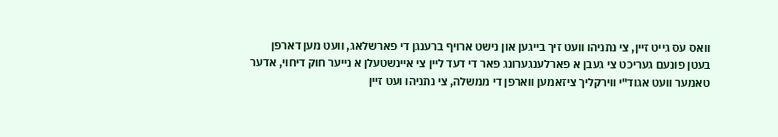וואס עס גייט זיין, צי נתניהו וועט זיך בייגען און נישט ארויף ברענגן די פארשלאג, וועט מען דארפן בעטן פונעם געריכט צי געבן א פארלענגערונג פאר די דעד ליין צי איינשטעלן א נייער חוק דיחוי, אדער טאמער וועט אגוד"י ווירקליך ציזאמען ווארפן די ממשלה, צי נתניהו ועט זיין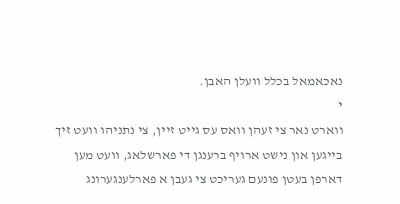נאכאמאל בכלל וועלן האבן.
י
ווארט נאר צי זעהן וואס עס גייט זיין, צי נתניהו וועט זיך בייגען און נישט ארויף ברענגן די פארשלאג, וועט מען דארפן בעטן פונעם געריכט צי געבן א פארלענגערונג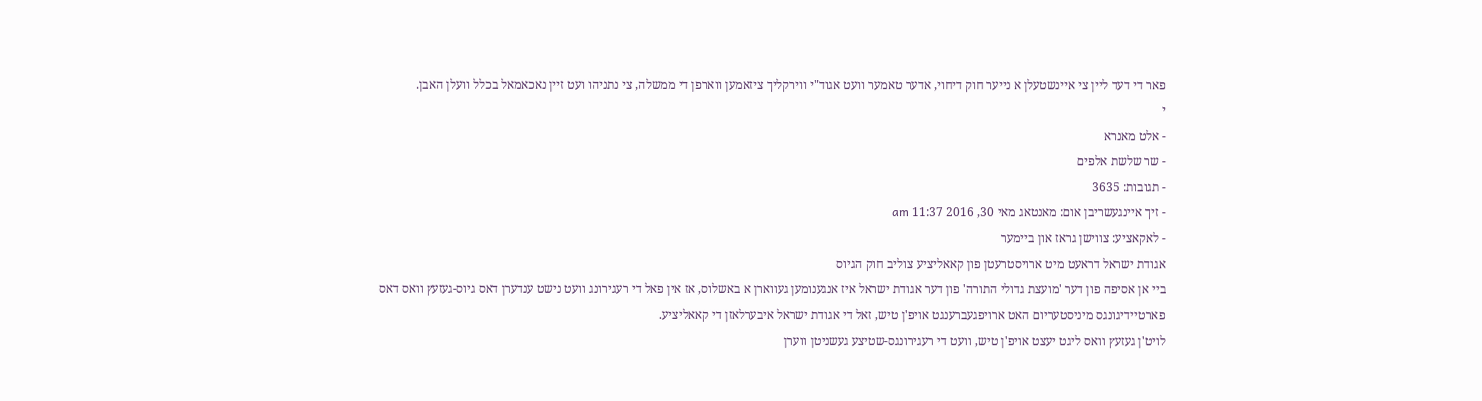פאר די דעד ליין צי איינשטעלן א נייער חוק דיחוי, אדער טאמער וועט אגוד"י ווירקליך ציזאמען ווארפן די ממשלה, צי נתניהו ועט זיין נאכאמאל בכלל וועלן האבן.
י
- אלט מאנרא
- שר שלשת אלפים
- תגובות: 3635
- זיך איינגעשריבן אום: מאנטאג מאי 30, 2016 11:37 am
- לאקאציע: צווישן גראז און ביימער
אגודת ישראל דראעט מיט ארויסטרעטן פון קאאליציע צוליב חוק הגיוס
ביי אן אסיפה פון דער 'מועצת גדולי התורה' פון דער אגודת ישראל איז אנגענומען געווארן א באשלוס, אז אין פאל די רעגירונג וועט נישט ענדערן דאס גיוס-געזעץ וואס דאס פארטיידיגונגס מיניסטעריום האט ארויפגעברענגט אויפ'ן טיש, זאל די אגודת ישראל איבערלאזן די קאאליציע.
לויט'ן געזעץ וואס ליגט יעצט אויפ'ן טיש, וועט די רעגירונגס-שטיצע געשניטן ווערן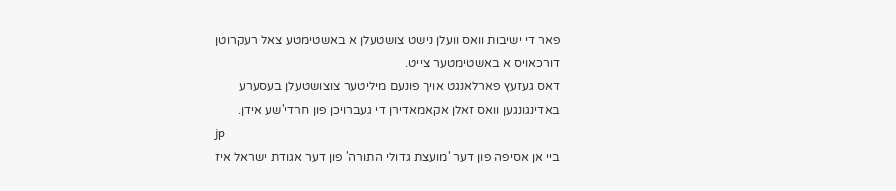פאר די ישיבות וואס וועלן נישט צושטעלן א באשטימטע צאל רעקרוטן דורכאויס א באשטימטער צייט.
דאס געזעץ פארלאנגט אויך פונעם מיליטער צוצושטעלן בעסערע באדינגונגען וואס זאלן אקאמאדירן די געברויכן פון חרדי'שע אידן.
jp
ביי אן אסיפה פון דער 'מועצת גדולי התורה' פון דער אגודת ישראל איז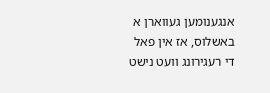אנגענומען געווארן א באשלוס, אז אין פאל די רעגירונג וועט נישט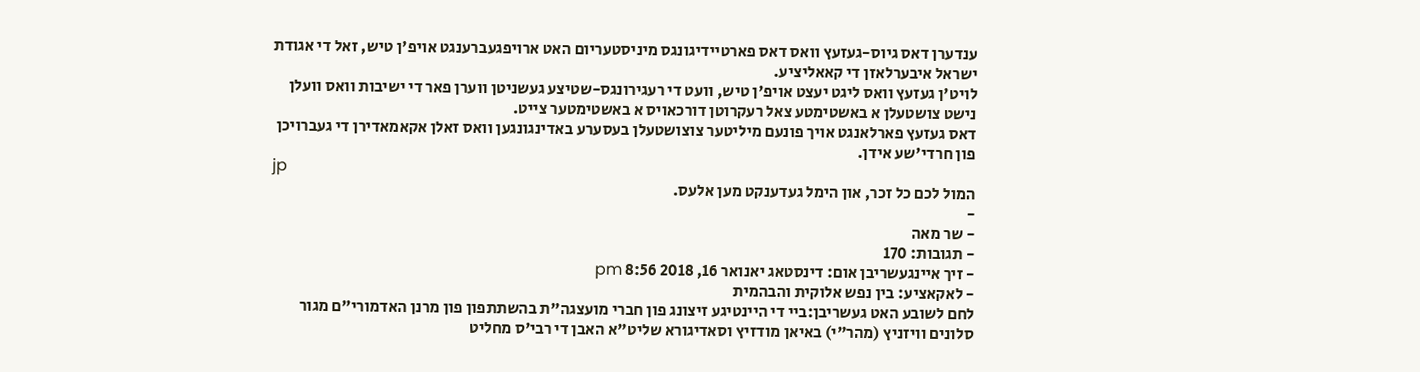ענדערן דאס גיוס-געזעץ וואס דאס פארטיידיגונגס מיניסטעריום האט ארויפגעברענגט אויפ'ן טיש, זאל די אגודת ישראל איבערלאזן די קאאליציע.
לויט'ן געזעץ וואס ליגט יעצט אויפ'ן טיש, וועט די רעגירונגס-שטיצע געשניטן ווערן פאר די ישיבות וואס וועלן נישט צושטעלן א באשטימטע צאל רעקרוטן דורכאויס א באשטימטער צייט.
דאס געזעץ פארלאנגט אויך פונעם מיליטער צוצושטעלן בעסערע באדינגונגען וואס זאלן אקאמאדירן די געברויכן פון חרדי'שע אידן.
jp
המול לכם כל זכר, און הימל געדענקט מען אלעס.
-
- שר מאה
- תגובות: 170
- זיך איינגעשריבן אום: דינסטאג יאנואר 16, 2018 8:56 pm
- לאקאציע: בין נפש אלוקית והבהמית
לחם לשובע האט געשריבן:ביי די היינטיגע זיצונג פון חברי מועצגה"ת בהשתתפון פון מרנן האדמורי"ם מגור סלונים וויזניץ (מהר"י) באיאן מודזיץ וסאדיגורא שליט"א האבן די רבי'ס מחליט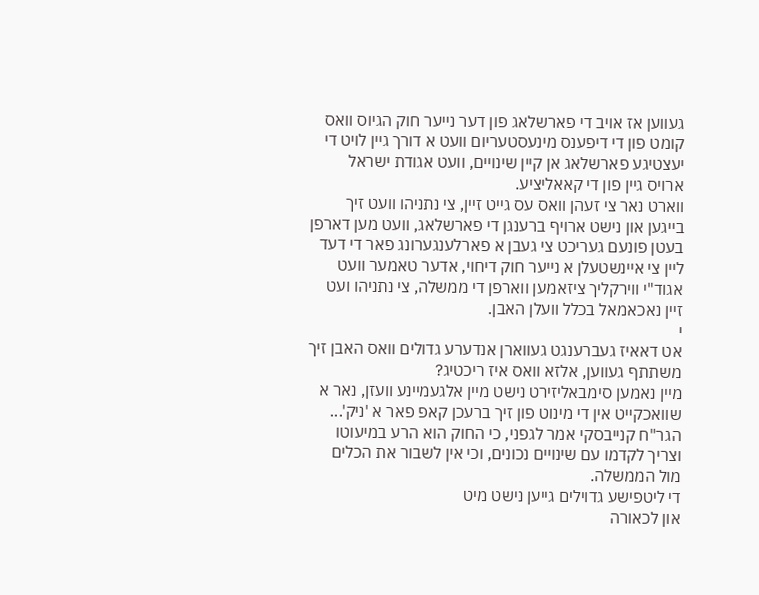געווען אז אויב די פארשלאג פון דער נייער חוק הגיוס וואס קומט פון די דיפענס מינעסטעריום וועט א דורך גיין לויט די יעצטיגע פארשלאג אן קיין שינויים, וועט אגודת ישראל ארויס גיין פון די קאאליציע.
ווארט נאר צי זעהן וואס עס גייט זיין, צי נתניהו וועט זיך בייגען און נישט ארויף ברענגן די פארשלאג, וועט מען דארפן בעטן פונעם געריכט צי געבן א פארלענגערונג פאר די דעד ליין צי איינשטעלן א נייער חוק דיחוי, אדער טאמער וועט אגוד"י ווירקליך ציזאמען ווארפן די ממשלה, צי נתניהו ועט זיין נאכאמאל בכלל וועלן האבן.
י
אט דאאיז געברענגט געווארן אנדערע גדולים וואס האבן זיך משתתף געווען, אלזא וואס איז ריכטיג?
מיין נאמען סימבאליזירט נישט מיין אלגעמיינע וועזן, נאר א שוואכקייט אין די מינוט פון זיך ברעכן קאפ פאר א 'ניק'...
הגר"ח קנייבסקי אמר לגפני, כי החוק הוא הרע במיעוטו וצריך לקדמו עם שינויים נכונים, וכי אין לשבור את הכלים מול הממשלה.
די ליטפישע גדוילים גייען נישט מיט
און לכאורה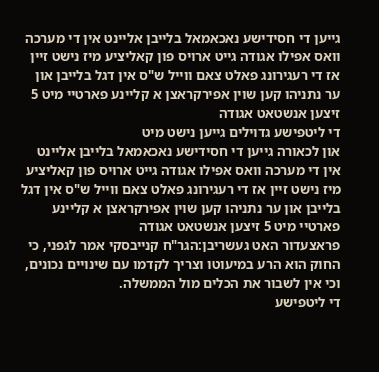גייען די חסידישע נאכאמאל בלייבן אליינט אין די מערכה וואס אפילו אגודה גייט ארויס פון קאליציע מיז נישט זיין אז די רעגירונג פאלט צאם ווייל ש"ס אין דגל בלייבן און ער נתניהו קען שוין אפירקראצן א קליינע פארטיי מיט 5 זיצען אנשטאט אגודה
די ליטפישע גדוילים גייען נישט מיט
און לכאורה גייען די חסידישע נאכאמאל בלייבן אליינט אין די מערכה וואס אפילו אגודה גייט ארויס פון קאליציע מיז נישט זיין אז די רעגירונג פאלט צאם ווייל ש"ס אין דגל בלייבן און ער נתניהו קען שוין אפירקראצן א קליינע פארטיי מיט 5 זיצען אנשטאט אגודה
פראצעדור האט געשריבן:הגר"ח קנייבסקי אמר לגפני, כי החוק הוא הרע במיעוטו וצריך לקדמו עם שינויים נכונים, וכי אין לשבור את הכלים מול הממשלה.
די ליטפישע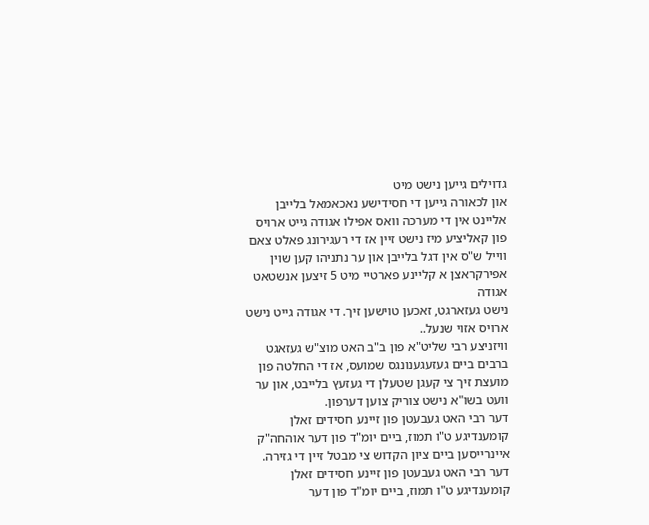גדוילים גייען נישט מיט
און לכאורה גייען די חסידישע נאכאמאל בלייבן אליינט אין די מערכה וואס אפילו אגודה גייט ארויס פון קאליציע מיז נישט זיין אז די רעגירונג פאלט צאם ווייל ש"ס אין דגל בלייבן און ער נתניהו קען שוין אפירקראצן א קליינע פארטיי מיט 5 זיצען אנשטאט אגודה
נישט געזארגט, זאכען טוישען זיך. די אגודה גייט נישט ארויס אזוי שנעל..
וויזניצע רבי שליט"א פון ב"ב האט מוצ"ש געזאגט ברבים ביים געזעגענונגס שמועס, אז די החלטה פון מועצת זיך צי קעגן שטעלן די געזעץ בלייבט, און ער וועט בשו"א נישט צוריק צוען דערפון.
דער רבי האט געבעטן פון זיינע חסידים זאלן קומענדיגע ט"ו תמוז, ביים יומ"ד פון דער אוהחה"ק איינרייסען ביים ציון הקדוש צי מבטל זיין די גזירה.
דער רבי האט געבעטן פון זיינע חסידים זאלן קומענדיגע ט"ו תמוז, ביים יומ"ד פון דער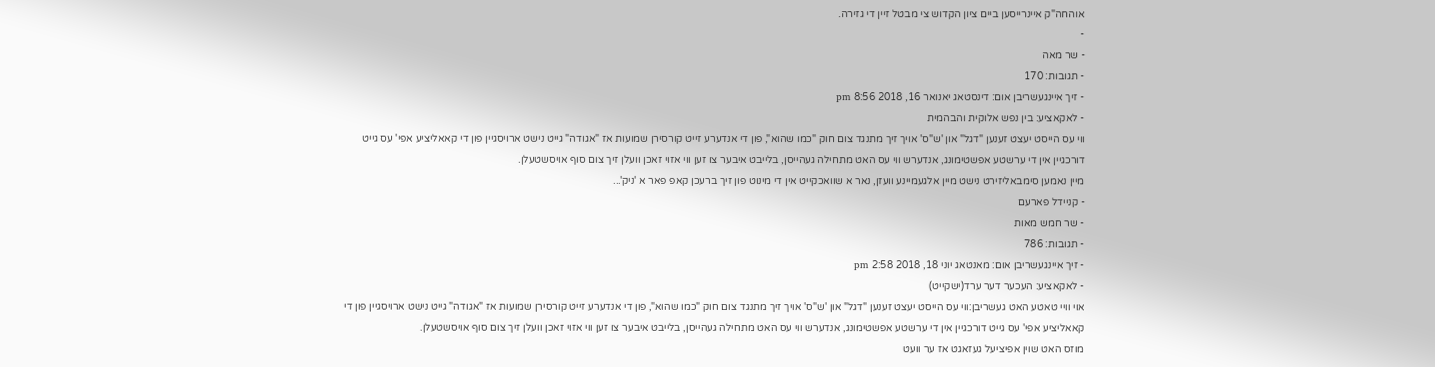אוהחה"ק איינרייסען ביים ציון הקדוש צי מבטל זיין די גזירה.
-
- שר מאה
- תגובות: 170
- זיך איינגעשריבן אום: דינסטאג יאנואר 16, 2018 8:56 pm
- לאקאציע: בין נפש אלוקית והבהמית
ווי עס הייסט יעצט זענען "דגל" און 'ש"ס' אויך זיך מתנגד צום חוק "כמו שהוא", פון די אנדערע זייט קורסירן שמועות אז "אגודה" גייט נישט ארויסגיין פון די קאאליציע אפי' עס גייט דורכגיין אין די ערשטע אפשטימונג, אנדערש ווי עס האט מתחילה געהייסן, בלייבט איבער צו זען ווי אזוי זאכן וועלן זיך צום סוף אויסשטעלן.
מיין נאמען סימבאליזירט נישט מיין אלגעמיינע וועזן, נאר א שוואכקייט אין די מינוט פון זיך ברעכן קאפ פאר א 'ניק'...
- קניידל פארעם
- שר חמש מאות
- תגובות: 786
- זיך איינגעשריבן אום: מאנטאג יוני 18, 2018 2:58 pm
- לאקאציע: העכער דער ערד(ישקייט)
אוי וויי טאטע האט געשריבן:ווי עס הייסט יעצט זענען "דגל" און 'ש"ס' אויך זיך מתנגד צום חוק "כמו שהוא", פון די אנדערע זייט קורסירן שמועות אז "אגודה" גייט נישט ארויסגיין פון די קאאליציע אפי' עס גייט דורכגיין אין די ערשטע אפשטימונג, אנדערש ווי עס האט מתחילה געהייסן, בלייבט איבער צו זען ווי אזוי זאכן וועלן זיך צום סוף אויסשטעלן.
מוזס האט שוין אפיציעל געזאגט אז ער וועט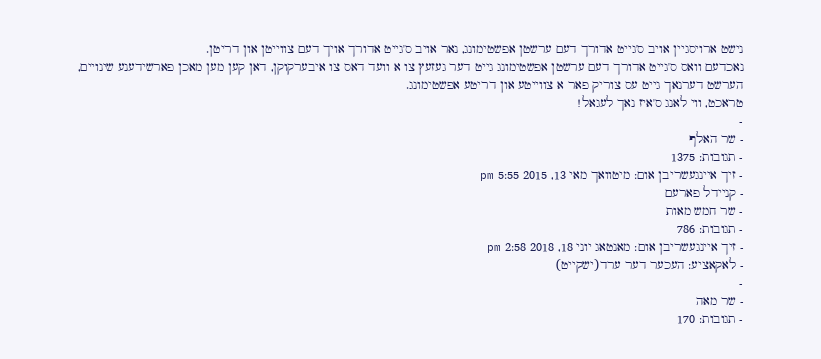נישט ארויסגיין אויב ס'גייט אדורך דעם ערשטן אפשטימונג, נאר אויב ס'גייט אדורך אויך דעם צווייטן און דריטן.
נאכדעם וואס ס'גייט אדורך דעם ערשטן אפשטימונג גייט דער געזעץ צו א וועד דאס צו איבערקוקן, דאן קען מען מאכן פארשידענע שינויים, הערשט דערנאך גייט עס צוריק פאר א צווייטע און דריטע אפשטימונג.
טראכט, ווי לאנג ס'איז נאך לעגאל!
-
- שר האלף
- תגובות: 1375
- זיך איינגעשריבן אום: מיטוואך מאי 13, 2015 5:55 pm
- קניידל פארעם
- שר חמש מאות
- תגובות: 786
- זיך איינגעשריבן אום: מאנטאג יוני 18, 2018 2:58 pm
- לאקאציע: העכער דער ערד(ישקייט)
-
- שר מאה
- תגובות: 170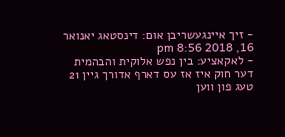- זיך איינגעשריבן אום: דינסטאג יאנואר 16, 2018 8:56 pm
- לאקאציע: בין נפש אלוקית והבהמית
דער חוק איז אז עס דארף אדורך גיין 21 טעג פון ווען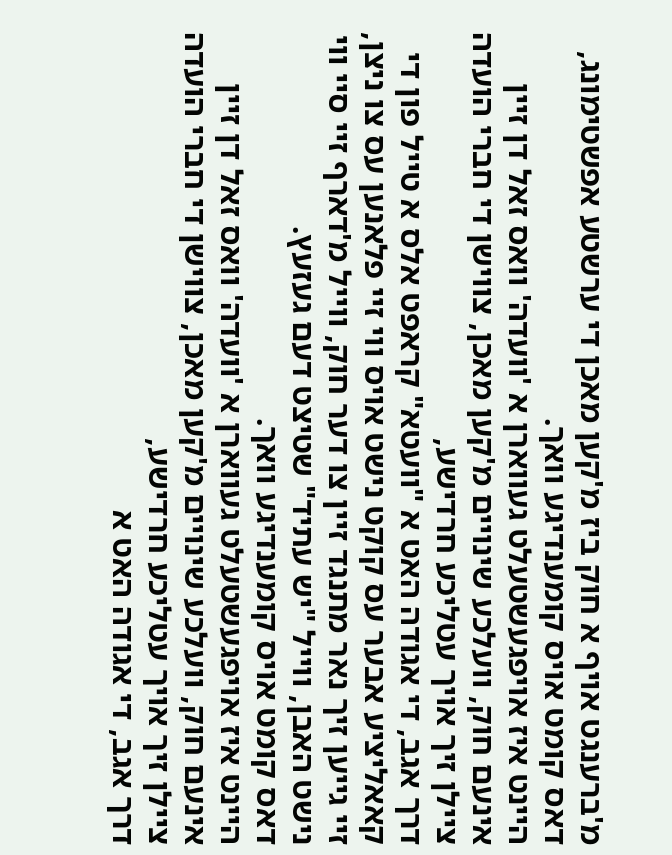מ'ברענגט אויף א חוק ביז מ'קען מאכן די ערשטע אפשטימונג,
דאס קומט אויס קומענדיגע וואך.
היינט איז אויפגעשטעלט געווארן א 'וועדה' וואס זאל דן זיין אינעם חוק, וועלכע שינויים מ'קען מאכן, צווישן די חברי הועדה ציילן זיך אויך עטליכע חרדישע,
דרך אגב, די אגודה האט א "וועטא" קראפט אלס א טייל פון די קאאליציע אבער עס קוקט נישט אויס ווי זיי פלאנען עס צו ניצן,
זיי גייען זיך נאר מתנגד זיין צו דער חוק, ווייל מ'דארף זיי סיי ווי נישט האבן, ווייל "יש עתיד" שטיצט דעם געזעץ.
דאס קומט אויס קומענדיגע וואך.
היינט איז אויפגעשטעלט געווארן א 'וועדה' וואס זאל דן זיין אינעם חוק, וועלכע שינויים מ'קען מאכן, צווישן די חברי הועדה ציילן זיך אויך עטליכע חרדישע,
דרך אגב, די אגודה האט א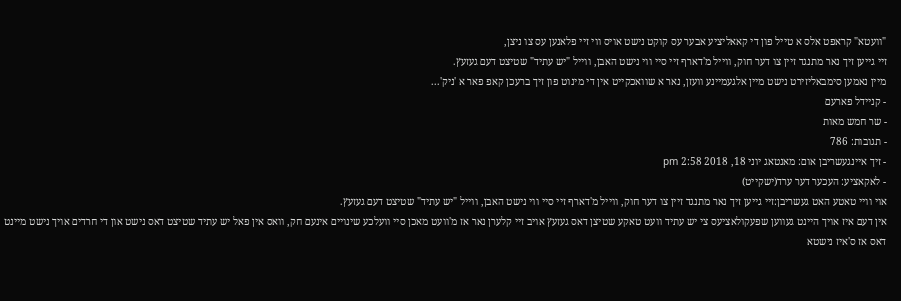"וועטא" קראפט אלס א טייל פון די קאאליציע אבער עס קוקט נישט אויס ווי זיי פלאנען עס צו ניצן,
זיי גייען זיך נאר מתנגד זיין צו דער חוק, ווייל מ'דארף זיי סיי ווי נישט האבן, ווייל "יש עתיד" שטיצט דעם געזעץ.
מיין נאמען סימבאליזירט נישט מיין אלגעמיינע וועזן, נאר א שוואכקייט אין די מינוט פון זיך ברעכן קאפ פאר א 'ניק'...
- קניידל פארעם
- שר חמש מאות
- תגובות: 786
- זיך איינגעשריבן אום: מאנטאג יוני 18, 2018 2:58 pm
- לאקאציע: העכער דער ערד(ישקייט)
אוי וויי טאטע האט געשריבן:זיי גייען זיך נאר מתנגד זיין צו דער חוק, ווייל מ'דארף זיי סיי ווי נישט האבן, ווייל "יש עתיד" שטיצט דעם געזעץ.
אין דעם איז אויך היינט געווען שפעקולאציעס צי יש עתיד וועט טאקע שטיצן דאס געזעץ אויב זיי קלערן נאר אז מ'וועט מאכן סיי וועלכע שינויים אינעם חק, וואס אין פאל יש עתיד שטיצט דאס נישט און די חרדים אויך נישט מיינט דאס אז ס'איז נישטא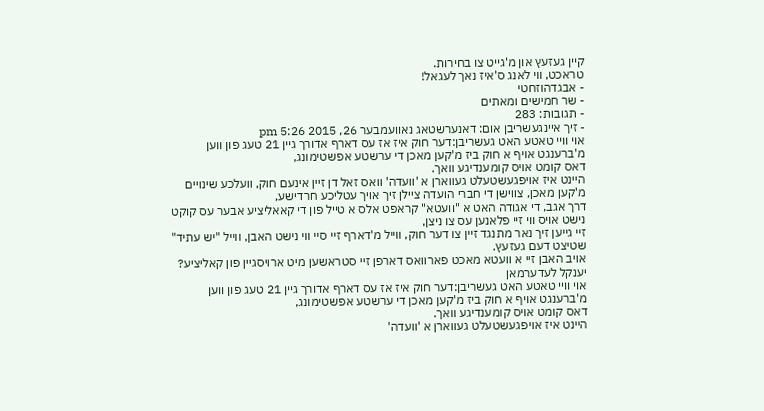קיין געזעץ און מ'גייט צו בחירות.
טראכט, ווי לאנג ס'איז נאך לעגאל!
- אבגדהוזחטי
- שר חמישים ומאתים
- תגובות: 283
- זיך איינגעשריבן אום: דאנערשטאג נאוועמבער 26, 2015 5:26 pm
אוי וויי טאטע האט געשריבן:דער חוק איז אז עס דארף אדורך גיין 21 טעג פון ווען מ'ברענגט אויף א חוק ביז מ'קען מאכן די ערשטע אפשטימונג,
דאס קומט אויס קומענדיגע וואך.
היינט איז אויפגעשטעלט געווארן א 'וועדה' וואס זאל דן זיין אינעם חוק, וועלכע שינויים מ'קען מאכן, צווישן די חברי הועדה ציילן זיך אויך עטליכע חרדישע,
דרך אגב, די אגודה האט א "וועטא" קראפט אלס א טייל פון די קאאליציע אבער עס קוקט נישט אויס ווי זיי פלאנען עס צו ניצן,
זיי גייען זיך נאר מתנגד זיין צו דער חוק, ווייל מ'דארף זיי סיי ווי נישט האבן, ווייל "יש עתיד" שטיצט דעם געזעץ.
אויב האבן זיי א וועטא מאכט פארוואס דארפן זיי סטראשען מיט ארויסגיין פון קאליציע?
יענקל לעדערמאן
אוי וויי טאטע האט געשריבן:דער חוק איז אז עס דארף אדורך גיין 21 טעג פון ווען מ'ברענגט אויף א חוק ביז מ'קען מאכן די ערשטע אפשטימונג,
דאס קומט אויס קומענדיגע וואך.
היינט איז אויפגעשטעלט געווארן א 'וועדה'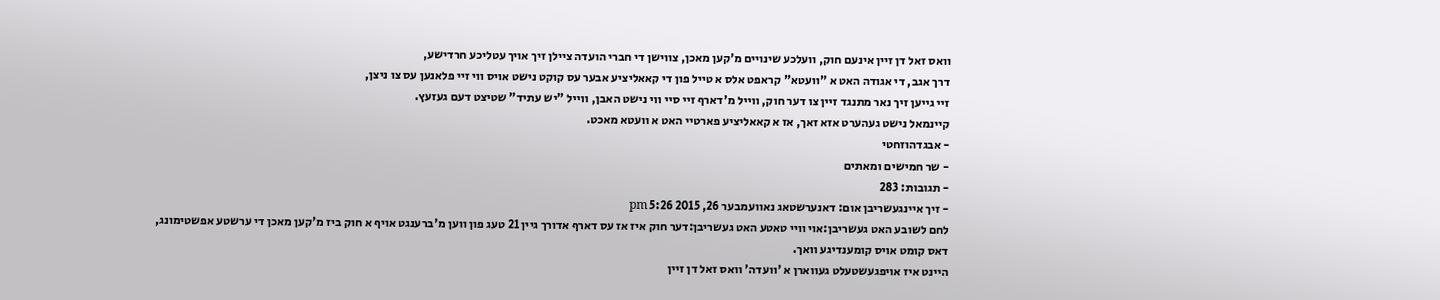וואס זאל דן זיין אינעם חוק, וועלכע שינויים מ'קען מאכן, צווישן די חברי הועדה ציילן זיך אויך עטליכע חרדישע,
דרך אגב, די אגודה האט א "וועטא" קראפט אלס א טייל פון די קאאליציע אבער עס קוקט נישט אויס ווי זיי פלאנען עס צו ניצן,
זיי גייען זיך נאר מתנגד זיין צו דער חוק, ווייל מ'דארף זיי סיי ווי נישט האבן, ווייל "יש עתיד" שטיצט דעם געזעץ.
קיינמאל נישט געהערט אזא זאך, אז א קאאליציע פארטיי האט א וועטא מאכט.
- אבגדהוזחטי
- שר חמישים ומאתים
- תגובות: 283
- זיך איינגעשריבן אום: דאנערשטאג נאוועמבער 26, 2015 5:26 pm
לחם לשובע האט געשריבן:אוי וויי טאטע האט געשריבן:דער חוק איז אז עס דארף אדורך גיין 21 טעג פון ווען מ'ברענגט אויף א חוק ביז מ'קען מאכן די ערשטע אפשטימונג,
דאס קומט אויס קומענדיגע וואך.
היינט איז אויפגעשטעלט געווארן א 'וועדה' וואס זאל דן זיין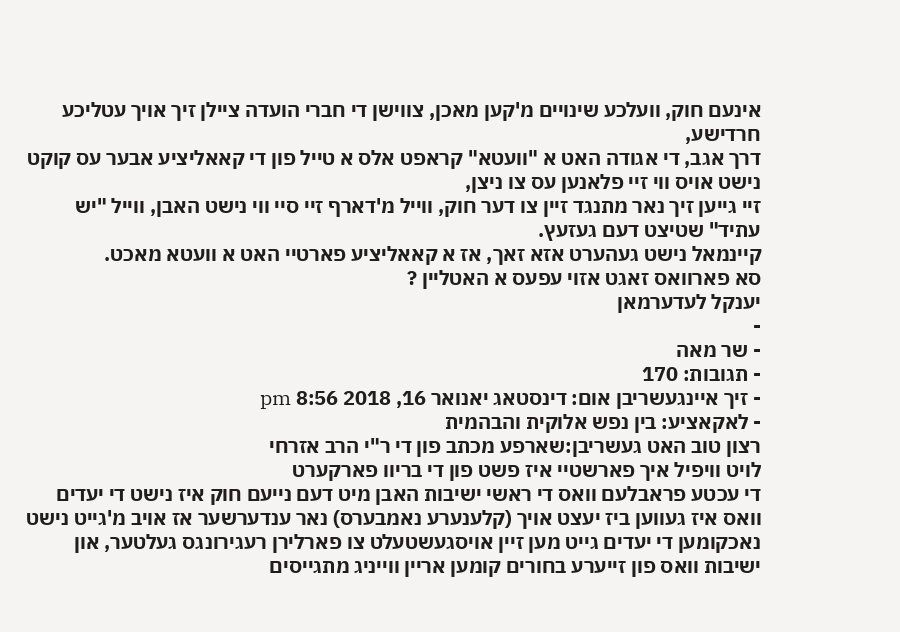אינעם חוק, וועלכע שינויים מ'קען מאכן, צווישן די חברי הועדה ציילן זיך אויך עטליכע חרדישע,
דרך אגב, די אגודה האט א "וועטא" קראפט אלס א טייל פון די קאאליציע אבער עס קוקט נישט אויס ווי זיי פלאנען עס צו ניצן,
זיי גייען זיך נאר מתנגד זיין צו דער חוק, ווייל מ'דארף זיי סיי ווי נישט האבן, ווייל "יש עתיד" שטיצט דעם געזעץ.
קיינמאל נישט געהערט אזא זאך, אז א קאאליציע פארטיי האט א וועטא מאכט.
סא פארוואס זאגט אזוי עפעס א האטליין ?
יענקל לעדערמאן
-
- שר מאה
- תגובות: 170
- זיך איינגעשריבן אום: דינסטאג יאנואר 16, 2018 8:56 pm
- לאקאציע: בין נפש אלוקית והבהמית
רצון טוב האט געשריבן:שארפע מכתב פון די ר"י הרב אזרחי
לויט וויפיל איך פארשטיי איז פשט פון די בריוו פארקערט
די עכטע פראבלעם וואס די ראשי ישיבות האבן מיט דעם נייעם חוק איז נישט די יעדים וואס איז געווען ביז יעצט אויך (קלענערע נאמבערס) נאר ענדערשער אז אויב מ'גייט נישט נאכקומען די יעדים גייט מען זיין אויסגעשטעלט צו פארלירן רעגירונגס געלטער, און ישיבות וואס פון זייערע בחורים קומען אריין ווייניג מתגייסים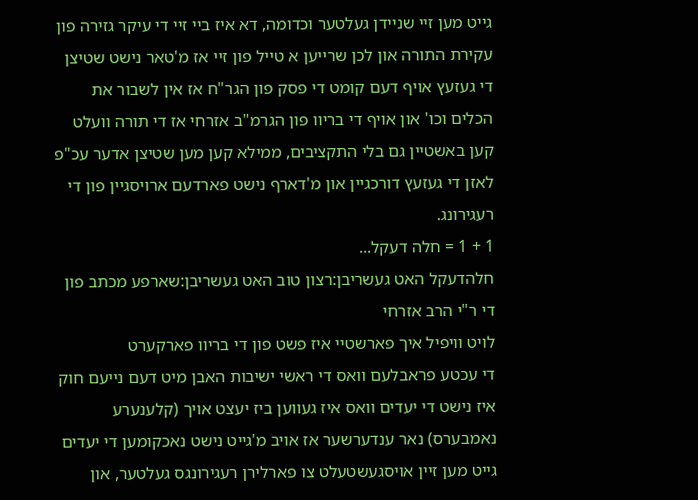גייט מען זיי שניידן געלטער וכדומה, דא איז ביי זיי די עיקר גזירה פון עקירת התורה און לכן שרייען א טייל פון זיי אז מ'טאר נישט שטיצן די געזעץ אויף דעם קומט די פסק פון הגר"ח אז אין לשבור את הכלים וכו' און אויף די בריוו פון הגרמ"ב אזרחי אז די תורה וועלט קען באשטיין גם בלי התקציבים, ממילא קען מען שטיצן אדער עכ"פ לאזן די געזעץ דורכגיין און מ'דארף נישט פארדעם ארויסגיין פון די רעגירונג.
1 + 1 = חלה דעקל...
חלהדעקל האט געשריבן:רצון טוב האט געשריבן:שארפע מכתב פון די ר"י הרב אזרחי
לויט וויפיל איך פארשטיי איז פשט פון די בריוו פארקערט
די עכטע פראבלעם וואס די ראשי ישיבות האבן מיט דעם נייעם חוק איז נישט די יעדים וואס איז געווען ביז יעצט אויך (קלענערע נאמבערס) נאר ענדערשער אז אויב מ'גייט נישט נאכקומען די יעדים גייט מען זיין אויסגעשטעלט צו פארלירן רעגירונגס געלטער, און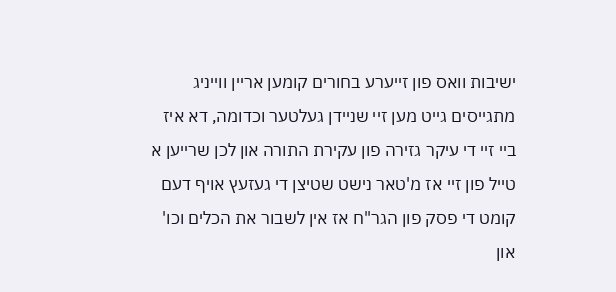ישיבות וואס פון זייערע בחורים קומען אריין ווייניג מתגייסים גייט מען זיי שניידן געלטער וכדומה, דא איז ביי זיי די עיקר גזירה פון עקירת התורה און לכן שרייען א טייל פון זיי אז מ'טאר נישט שטיצן די געזעץ אויף דעם קומט די פסק פון הגר"ח אז אין לשבור את הכלים וכו' און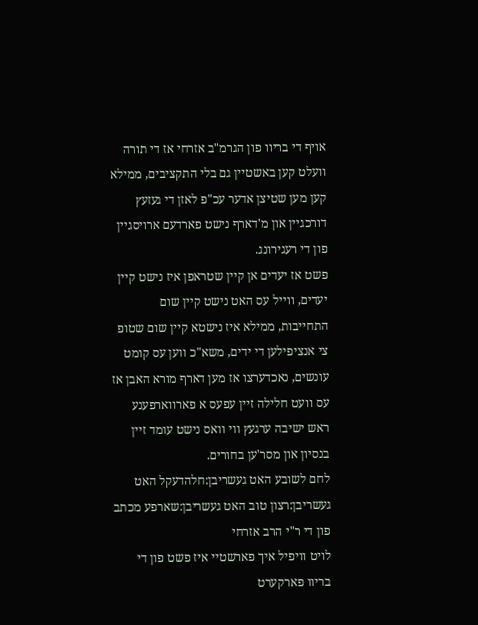אויף די בריוו פון הגרמ"ב אזרחי אז די תורה וועלט קען באשטיין גם בלי התקציבים, ממילא קען מען שטיצן אדער עכ"פ לאזן די געזעץ דורכגיין און מ'דארף נישט פארדעם ארויסגיין פון די רעגירונג.
פשט אז יעדים אן קיין שטראפן איז נישט קיין יעדים, ווייל עס האט נישט קיין שום התחייבות, ממילא איז נישטא קיין שום שטופ צי אנציפילען די ידים, משא"כ ווען עס קומט עונשים, נאכדערצו אז מען דארף מורא האבן אז עס וועט חלילה זיין עפעס א פארווארפענע ראש ישיבה ערגעץ ווי וואס נישט עומד זיין בנסיון און מסר'ען בחורים.
לחם לשובע האט געשריבן:חלהדעקל האט געשריבן:רצון טוב האט געשריבן:שארפע מכתב פון די ר"י הרב אזרחי
לויט וויפיל איך פארשטיי איז פשט פון די בריוו פארקערט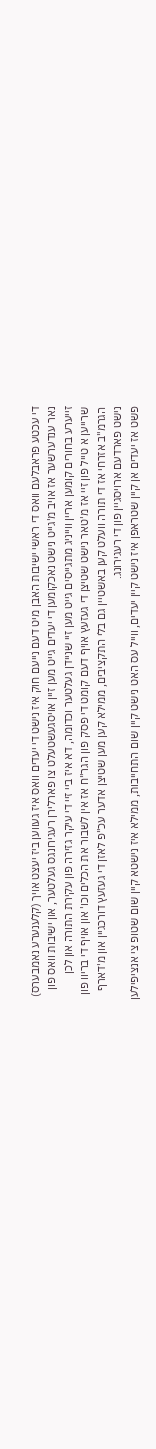די עכטע פראבלעם וואס די ראשי ישיבות האבן מיט דעם נייעם חוק איז נישט די יעדים וואס איז געווען ביז יעצט אויך (קלענערע נאמבערס) נאר ענדערשער אז אויב מ'גייט נישט נאכקומען די יעדים גייט מען זיין אויסגעשטעלט צו פארלירן רעגירונגס געלטער, און ישיבות וואס פון זייערע בחורים קומען אריין ווייניג מתגייסים גייט מען זיי שניידן געלטער וכדומה, דא איז ביי זיי די עיקר גזירה פון עקירת התורה און לכן שרייען א טייל פון זיי אז מ'טאר נישט שטיצן די געזעץ אויף דעם קומט די פסק פון הגר"ח אז אין לשבור את הכלים וכו' און אויף די בריוו פון הגרמ"ב אזרחי אז די תורה וועלט קען באשטיין גם בלי התקציבים, ממילא קען מען שטיצן אדער עכ"פ לאזן די געזעץ דורכגיין און מ'דארף נישט פארדעם ארויסגיין פון די רעגירונג.
פשט אז יעדים אן קיין שטראפן איז נישט קיין יעדים, ווייל עס האט נישט קיין שום התחייבות, ממילא איז נישטא קיין שום שטופ צי אנציפילען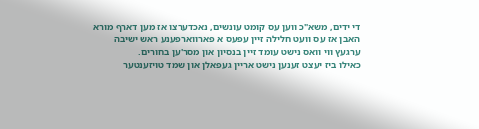די ידים, משא"כ ווען עס קומט עונשים, נאכדערצו אז מען דארף מורא האבן אז עס וועט חלילה זיין עפעס א פארווארפענע ראש ישיבה ערגעץ ווי וואס נישט עומד זיין בנסיון און מסר'ען בחורים.
כאילו ביז יעצט זענען נישט אריין געפאלן און שמד טויזענטער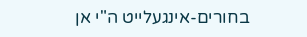בחורים-אינגעלייט ה"י אן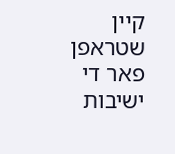קיין שטראפן פאר די ישיבות